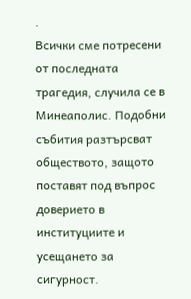.
Всички сме потресени от последната трагедия, случила се в Минеаполис. Подобни събития разтърсват обществото, защото поставят под въпрос доверието в институциите и усещането за сигурност.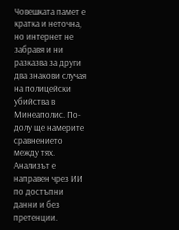Човешката памет е кратка и неточна, но интернет не забравя и ни разказва за други два знакови случая на полицейски убийства в Минеаполис. По-долу ще намерите сравнението между тях. Анализът е направен чрез ИИ по достъпни данни и без претенции.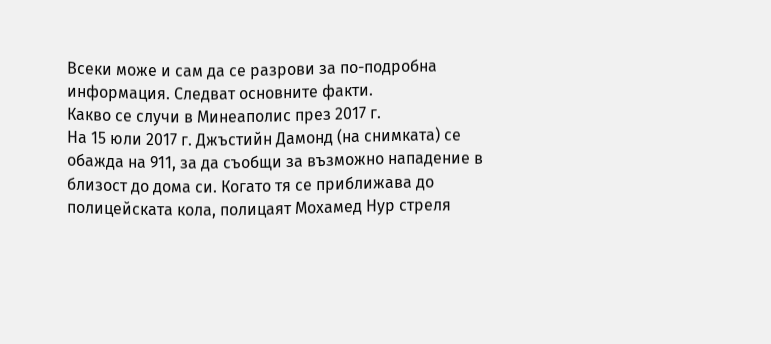Всеки може и сам да се разрови за по-подробна информация. Следват основните факти.
Какво се случи в Минеаполис през 2017 г.
На 15 юли 2017 г. Джъстийн Дамонд (на снимката) се обажда на 911, за да съобщи за възможно нападение в близост до дома си. Когато тя се приближава до полицейската кола, полицаят Мохамед Нур стреля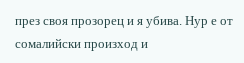през своя прозорец и я убива. Нур е от сомалийски произход и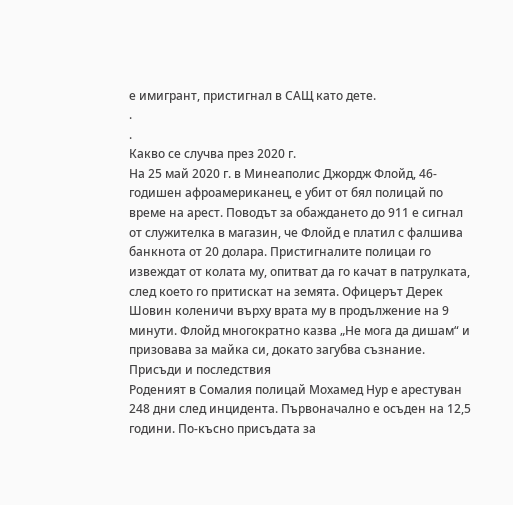е имигрант, пристигнал в САЩ като дете.
.
.
Какво се случва през 2020 г.
На 25 май 2020 г. в Минеаполис Джордж Флойд, 46-годишен афроамериканец, е убит от бял полицай по време на арест. Поводът за обаждането до 911 е сигнал от служителка в магазин, че Флойд е платил с фалшива банкнота от 20 долара. Пристигналите полицаи го извеждат от колата му, опитват да го качат в патрулката, след което го притискат на земята. Офицерът Дерек Шовин коленичи върху врата му в продължение на 9 минути. Флойд многократно казва „Не мога да дишам“ и призовава за майка си, докато загубва съзнание.
Присъди и последствия
Роденият в Сомалия полицай Мохамед Нур е арестуван 248 дни след инцидента. Първоначално е осъден на 12,5 години. По-късно присъдата за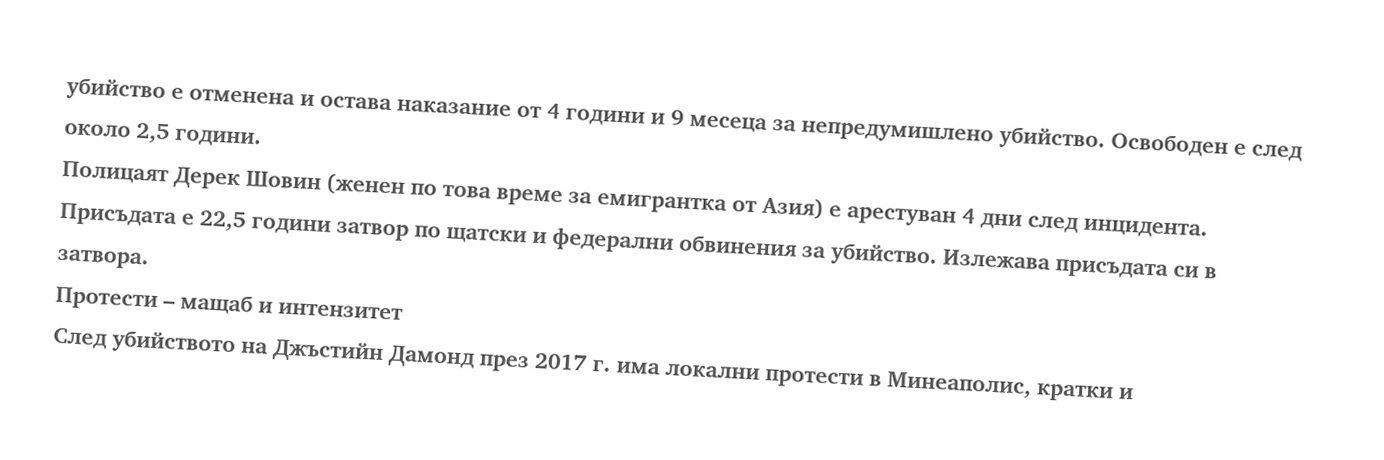убийство е отменена и остава наказание от 4 години и 9 месеца за непредумишлено убийство. Освободен е след около 2,5 години.
Полицаят Дерек Шовин (женен по това време за емигрантка от Азия) е арестуван 4 дни след инцидента. Присъдата е 22,5 години затвор по щатски и федерални обвинения за убийство. Излежава присъдата си в затвора.
Протести – мащаб и интензитет
След убийството на Джъстийн Дамонд през 2017 г. има локални протести в Минеаполис, кратки и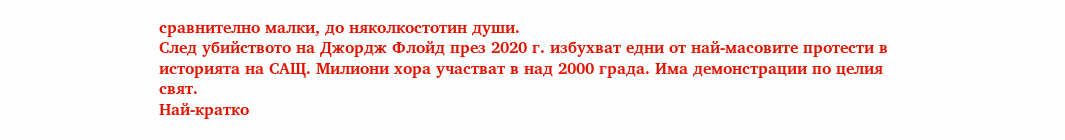сравнително малки, до няколкостотин души.
След убийството на Джордж Флойд през 2020 г. избухват едни от най-масовите протести в историята на САЩ. Милиони хора участват в над 2000 града. Има демонстрации по целия свят.
Най-кратко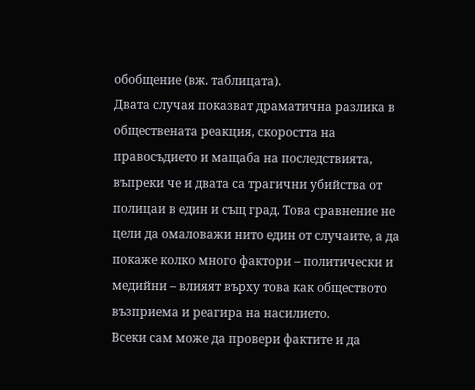обобщение (вж. таблицата).
Двата случая показват драматична разлика в обществената реакция, скоростта на правосъдието и мащаба на последствията, въпреки че и двата са трагични убийства от полицаи в един и същ град. Това сравнение не цели да омаловажи нито един от случаите, а да покаже колко много фактори – политически и медийни – влияят върху това как обществото възприема и реагира на насилието.
Всеки сам може да провери фактите и да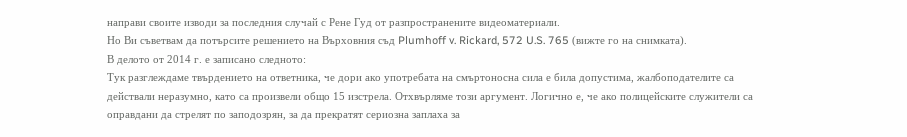направи своите изводи за последния случай с Рене Гуд от разпространените видеоматериали.
Но Ви съветвам да потърсите решението на Върховния съд Plumhoff v. Rickard, 572 U.S. 765 (вижте го на снимката).
В делото от 2014 г. е записано следното:
Тук разглеждаме твърдението на ответника, че дори ако употребата на смъртоносна сила е била допустима, жалбоподателите са действали неразумно, като са произвели общо 15 изстрела. Отхвърляме този аргумент. Логично е, че ако полицейските служители са оправдани да стрелят по заподозрян, за да прекратят сериозна заплаха за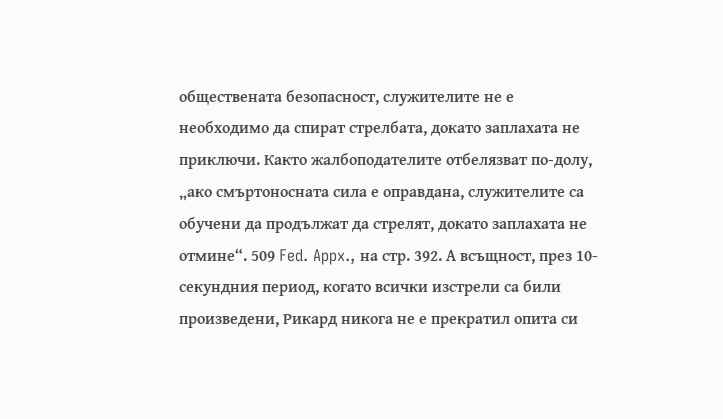обществената безопасност, служителите не е необходимо да спират стрелбата, докато заплахата не приключи. Както жалбоподателите отбелязват по-долу, „ако смъртоносната сила е оправдана, служителите са обучени да продължат да стрелят, докато заплахата не отмине“. 509 Fed. Appx., на стр. 392. А всъщност, през 10-секундния период, когато всички изстрели са били произведени, Рикард никога не е прекратил опита си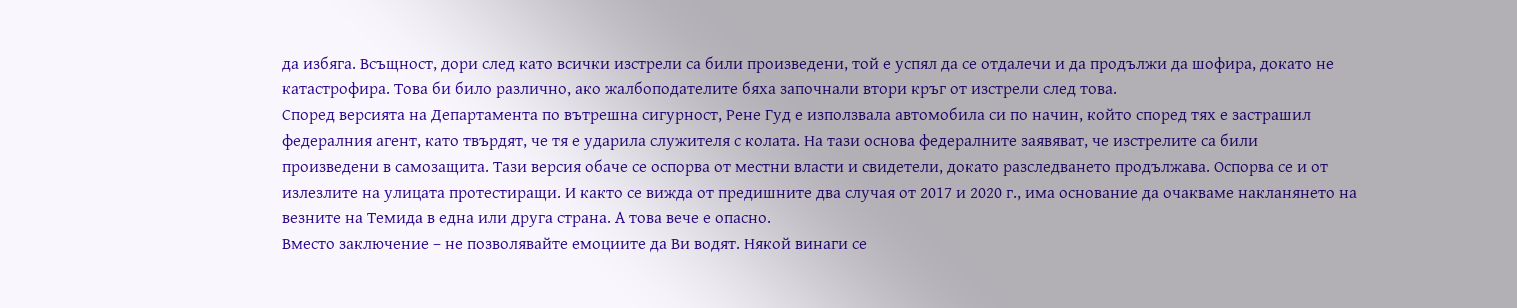да избяга. Всъщност, дори след като всички изстрели са били произведени, той е успял да се отдалечи и да продължи да шофира, докато не катастрофира. Това би било различно, ако жалбоподателите бяха започнали втори кръг от изстрели след това.
Според версията на Департамента по вътрешна сигурност, Рене Гуд е използвала автомобила си по начин, който според тях е застрашил федералния агент, като твърдят, че тя е ударила служителя с колата. На тази основа федералните заявяват, че изстрелите са били произведени в самозащита. Тази версия обаче се оспорва от местни власти и свидетели, докато разследването продължава. Оспорва се и от излезлите на улицата протестиращи. И както се вижда от предишните два случая от 2017 и 2020 г., има основание да очакваме накланянето на везните на Темида в една или друга страна. А това вече е опасно.
Вместо заключение – не позволявайте емоциите да Ви водят. Някой винаги се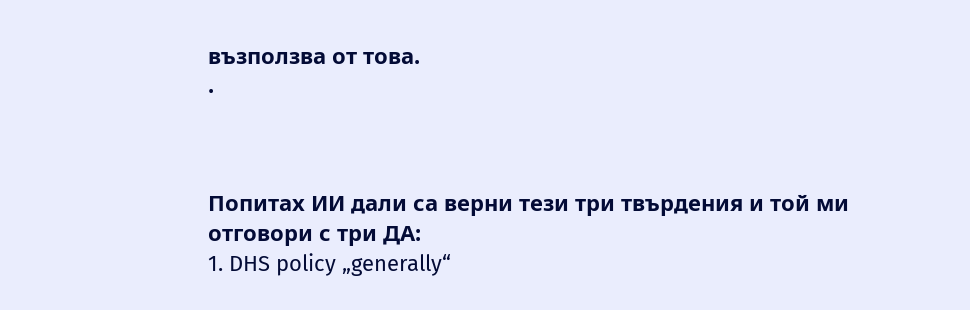възползва от това.
.



Попитах ИИ дали са верни тези три твърдения и той ми отговори с три ДА:
1. DHS policy „generally“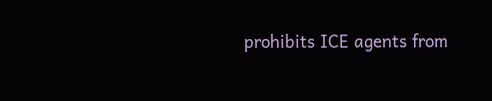prohibits ICE agents from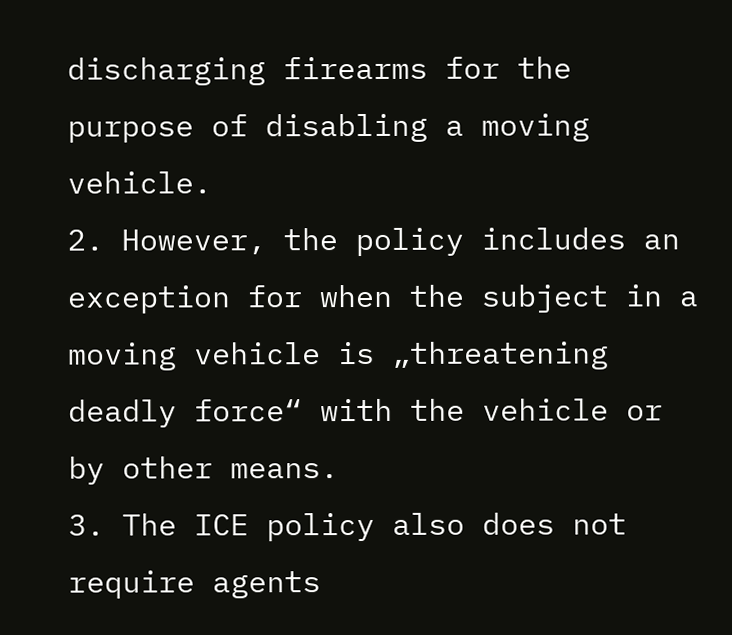discharging firearms for the purpose of disabling a moving vehicle.
2. However, the policy includes an exception for when the subject in a moving vehicle is „threatening deadly force“ with the vehicle or by other means.
3. The ICE policy also does not require agents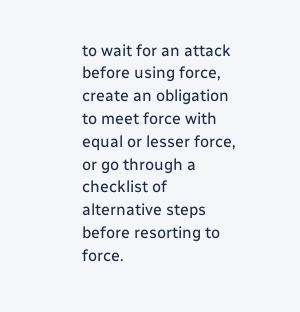to wait for an attack before using force, create an obligation to meet force with equal or lesser force, or go through a checklist of alternative steps before resorting to force.